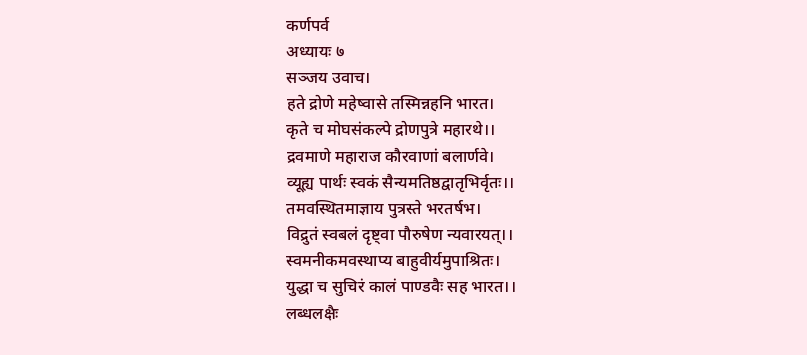कर्णपर्व
अध्यायः ७
सञ्जय उवाच।
हते द्रोणे महेष्वासे तस्मिन्नहनि भारत।
कृते च मोघसंकल्पे द्रोणपुत्रे महारथे।।
द्रवमाणे महाराज कौरवाणां बलार्णवे।
व्यूह्य पार्थः स्वकं सैन्यमतिष्ठद्वातृभिर्वृतः।।
तमवस्थितमाज्ञाय पुत्रस्ते भरतर्षभ।
विद्रुतं स्वबलं दृष्ट्वा पौरुषेण न्यवारयत्।।
स्वमनीकमवस्थाप्य बाहुवीर्यमुपाश्रितः।
युद्धा च सुचिरं कालं पाण्डवैः सह भारत।।
लब्धलक्षैः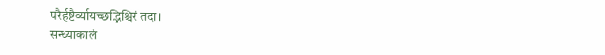परैर्हष्टैर्व्यायच्छद्भिश्चिरं तदा।
सन्ध्याकालं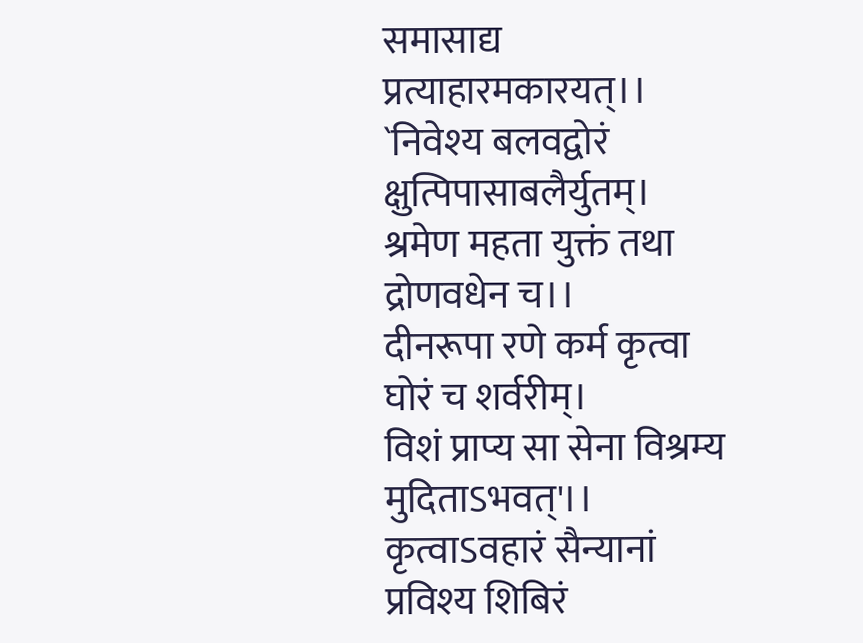समासाद्य प्रत्याहारमकारयत्।।
`निवेश्य बलवद्वोरं क्षुत्पिपासाबलैर्युतम्।
श्रमेण महता युक्तं तथा द्रोणवधेन च।।
दीनरूपा रणे कर्म कृत्वा घोरं च शर्वरीम्।
विशं प्राप्य सा सेना विश्रम्य मुदिताऽभवत्'।।
कृत्वाऽवहारं सैन्यानां प्रविश्य शिबिरं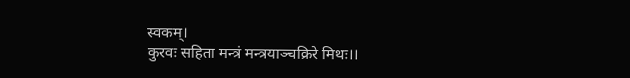स्वकम्।
कुरवः सहिता मन्त्रं मन्त्रयाञ्चक्रिरे मिथः।।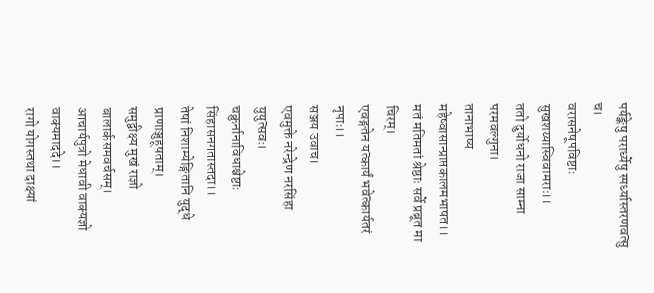पर्यङ्केषु परार्ध्येषु स्पर्ध्यास्तरणवत्सु च।
वरासनेषूपविष्टाः सुखशय्यास्विवामराः।।
ततो दुर्योधनो राजा साम्ना परमवल्गुना।
तानाभाष्य महेष्वासान्प्राप्तकालमभाषत।।
मतं मतिमतां श्रेष्ठाः सर्वे प्रब्रूत मा चिरम्।
एवङ्गतेन यत्कार्यं भवेत्कार्यतरं नृपाः।।
सञ्जय उवाच।
एवमुक्ते नरेन्द्रेण नरसिंहा युयुत्सवः।
चक्रुर्नानाविधाश्चेष्टाः सिंहासनगतास्तदा।।
तेषां निशाम्येङ्गितानि युद्धे प्राणाञ्जुहूषताम्।
समुद्वीक्ष्य मुखं राज्ञो बालार्कसमवर्चसम्।
आचार्यपुत्रो मेधावी वाक्यज्ञो वाक्यमाददे।।
रागो योगस्तथा दाक्ष्यां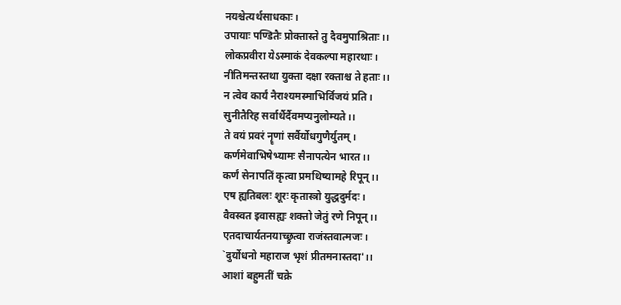नयश्चेत्यर्थसाधकाः।
उपायाः पण्डितैः प्रोक्तास्ते तु दैवमुपाश्रिताः।।
लोकप्रवीरा येऽस्माकं देवकल्पा महारथाः।
नीतिमन्तस्तथा युक्ता दक्षा रक्ताश्च ते हताः।।
न त्वेव कार्यं नैराश्यमस्माभिर्विजयं प्रति।
सुनीतैरिह सर्वार्थैर्दैवमप्यनुलोम्यते।।
ते वयं प्रवरं नॄणां सर्वैर्योधगुणैर्युतम्।
कर्णमेवाभिषेभ्यामः सैनापत्येन भारत।।
कर्णं सेनापतिं कृत्वा प्रमथिष्यामहे रिपून्।।
एष ह्यतिबलः शूरः कृतास्त्रो युद्धदुर्मदः।
वैवस्वत इवासह्यः शक्तो जेतुं रणे निपून्।।
एतदाचार्यतनयाच्छ्रुत्वा राजंस्तवात्मजः।
`दुर्योधनो महाराज भृशं प्रीतमनास्तदा'।।
आशां बहुमतीं चक्रे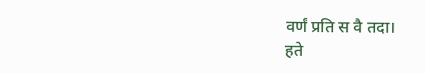वर्णं प्रति स वै तदा।
हते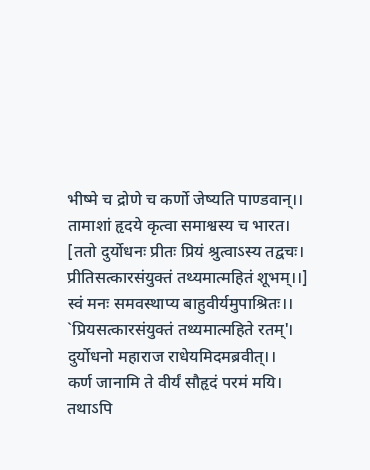भीष्मे च द्रोणे च कर्णो जेष्यति पाण्डवान्।।
तामाशां हृदये कृत्वा समाश्वस्य च भारत।
[ततो दुर्योधनः प्रीतः प्रियं श्रुत्वाऽस्य तद्वचः।
प्रीतिसत्कारसंयुक्तं तथ्यमात्महितं शूभम्।।]
स्वं मनः समवस्थाप्य बाहुवीर्यमुपाश्रितः।।
`प्रियसत्कारसंयुक्तं तथ्यमात्महिते रतम्'।
दुर्योधनो महाराज राधेयमिदमब्रवीत्।।
कर्ण जानामि ते वीर्यं सौहृदं परमं मयि।
तथाऽपि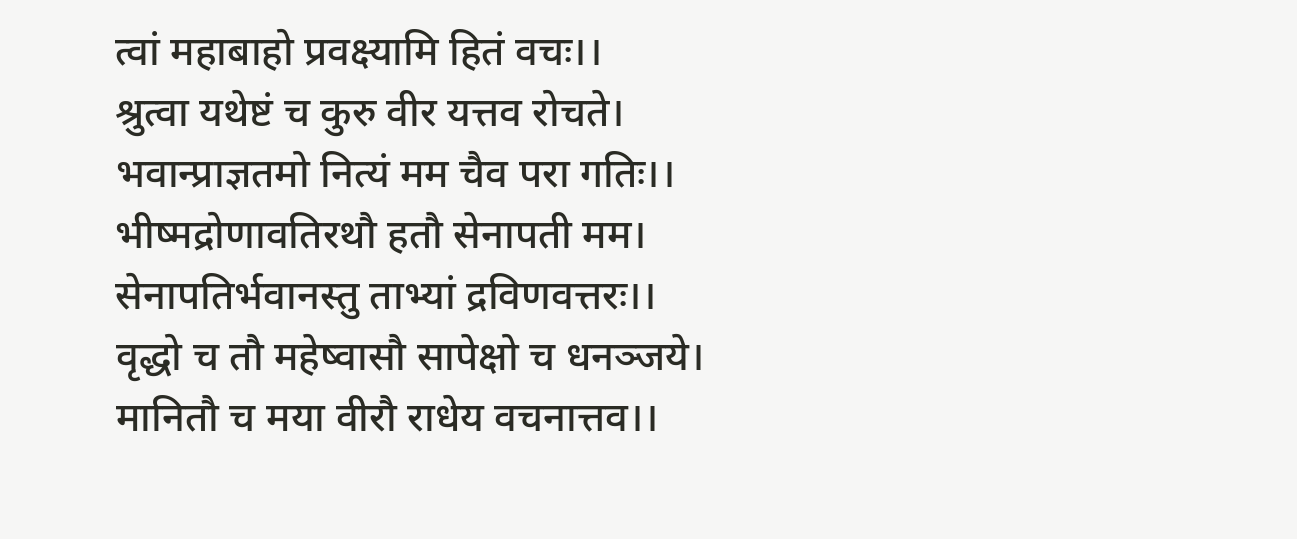त्वां महाबाहो प्रवक्ष्यामि हितं वचः।।
श्रुत्वा यथेष्टं च कुरु वीर यत्तव रोचते।
भवान्प्राज्ञतमो नित्यं मम चैव परा गतिः।।
भीष्मद्रोणावतिरथौ हतौ सेनापती मम।
सेनापतिर्भवानस्तु ताभ्यां द्रविणवत्तरः।।
वृद्धो च तौ महेष्वासौ सापेक्षो च धनञ्जये।
मानितौ च मया वीरौ राधेय वचनात्तव।।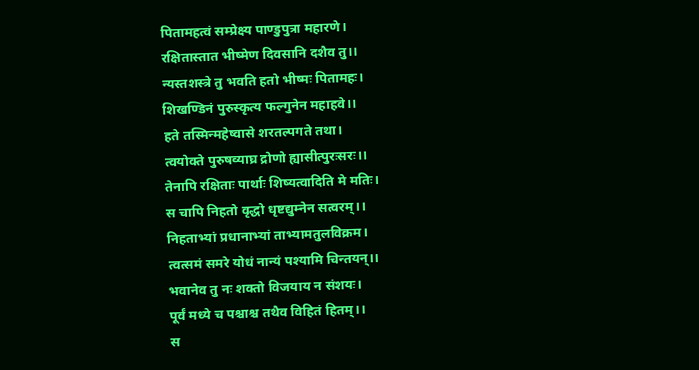पितामहत्वं सम्प्रेक्ष्य पाण्डुपुत्रा महारणे।
रक्षितास्तात भीष्मेण दिवसानि दशैव तु।।
न्यस्तशस्त्रे तु भवति हतो भीष्मः पितामहः।
शिखण्डिनं पुरुस्कृत्य फल्गुनेन महाहवे।।
हते तस्मिन्महेष्वासे शरतल्पगते तथा।
त्वयोक्ते पुरुषव्याघ्र द्रोणो ह्यासीत्पुरःसरः।।
तेनापि रक्षिताः पार्थाः शिष्यत्वादिति मे मतिः।
स चापि निहतो वृद्धो धृष्टद्युम्नेन सत्वरम्।।
निहताभ्यां प्रधानाभ्यां ताभ्यामतुलविक्रम।
त्वत्समं समरे योधं नान्यं पश्यामि चिन्तयन्।।
भवानेव तु नः शक्तो विजयाय न संशयः।
पूर्वं मध्ये च पश्चाश्च तथैव विहितं हितम्।।
स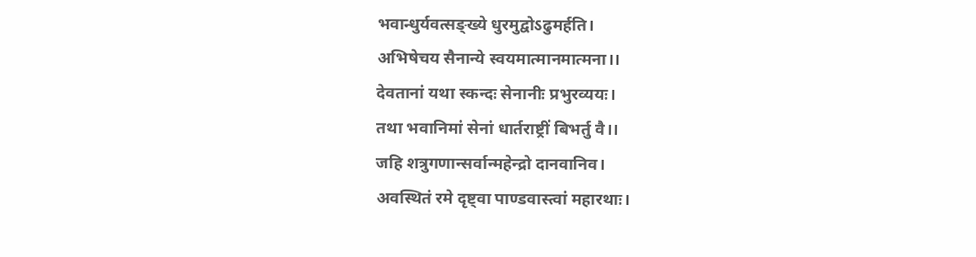भवान्धुर्यवत्सङ्ख्ये धुरमुद्वोऽढुमर्हति।
अभिषेचय सैनान्ये स्वयमात्मानमात्मना।।
देवतानां यथा स्कन्दः सेनानीः प्रभुरव्ययः।
तथा भवानिमां सेनां धार्तराष्ट्रीं बिभर्तु वै।।
जहि शत्रुगणान्सर्वान्महेन्द्रो दानवानिव।
अवस्थितं रमे दृष्ट्वा पाण्डवास्त्वां महारथाः।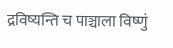द्रविष्यन्ति च पाञ्चाला विष्णुं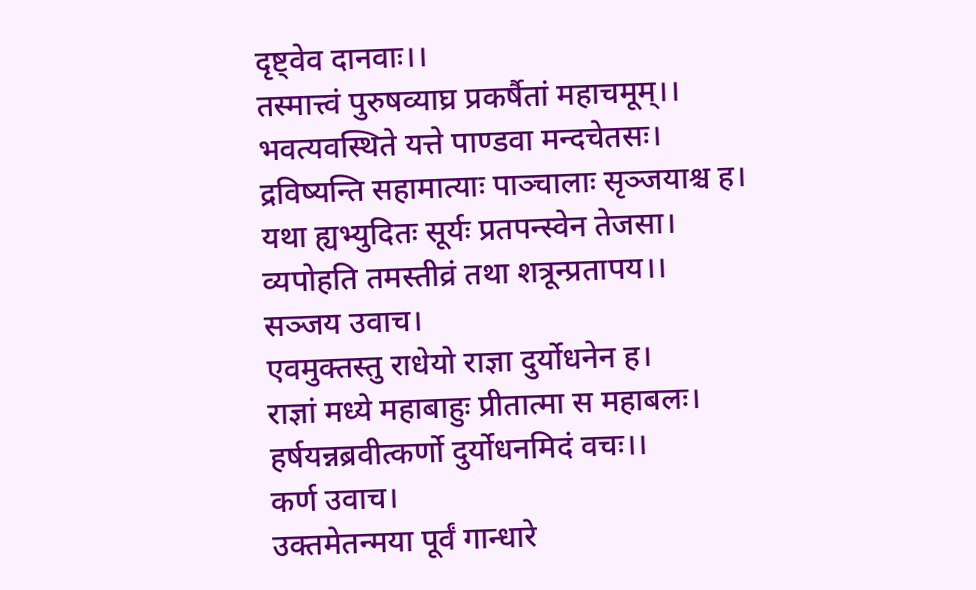दृष्ट्वेव दानवाः।।
तस्मात्त्वं पुरुषव्याघ्र प्रकर्षैतां महाचमूम्।।
भवत्यवस्थिते यत्ते पाण्डवा मन्दचेतसः।
द्रविष्यन्ति सहामात्याः पाञ्चालाः सृञ्जयाश्च ह।
यथा ह्यभ्युदितः सूर्यः प्रतपन्स्वेन तेजसा।
व्यपोहति तमस्तीव्रं तथा शत्रून्प्रतापय।।
सञ्जय उवाच।
एवमुक्तस्तु राधेयो राज्ञा दुर्योधनेन ह।
राज्ञां मध्ये महाबाहुः प्रीतात्मा स महाबलः।
हर्षयन्नब्रवीत्कर्णो दुर्योधनमिदं वचः।।
कर्ण उवाच।
उक्तमेतन्मया पूर्वं गान्धारे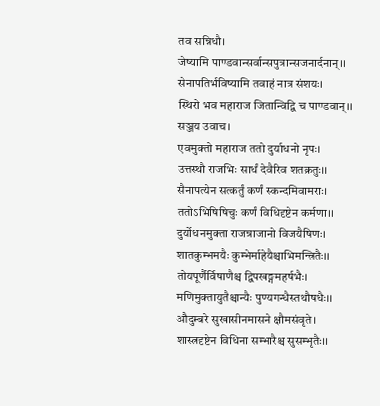तव सन्निधौ।
जेष्यामि पाण्डवान्सर्वान्सपुत्रान्सजनार्दनान्।।
सेनापतिर्भविष्यामि तवाहं नात्र संशयः।
स्थिरो भव महाराज जितान्विद्वि च पाण्डवान्।।
सञ्जय उवाच।
एवमुक्तो महाराज ततो दुर्याधनो नृपः।
उत्तस्थौ राजभिः सार्धं देवैरिव शतक्रतुः।।
सैनापत्येन सत्कर्तुं कर्णं स्कन्दमिवामराः।
ततोऽभिषिषिचुः कर्णं विधिदृष्टेन कर्मणा।।
दुर्योधनमुक्ता राजन्राजानो विजयैषिणः।
शातकुम्भमयैः कुम्भेर्माहेयैश्चाभिमन्त्रितैः।।
तोयपूर्णैर्विषाणैश्च द्विपखङ्गमहर्षभैः।
मणिमुक्तायुतैश्चान्यैः पुण्यगन्धैस्तथौषधैः।।
औदुम्बरे सुखासीनमासने क्षौमसंवृते।
शास्त्रदृष्टेन विधिना सम्भारैश्च सुसम्भृतैः।।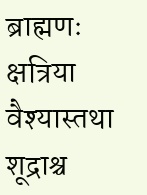ब्राह्मणः क्षत्रिया वैश्यास्तथा शूद्राश्च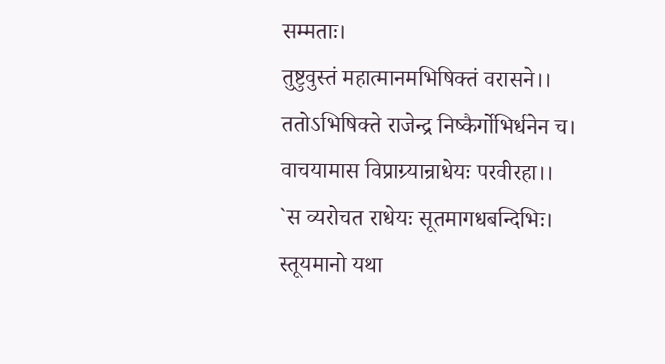सम्मताः।
तुष्टुवुस्तं महात्मानमभिषिक्तं वरासने।।
ततोऽभिषिक्ते राजेन्द्र निष्कैर्गोभिर्धनेन च।
वाचयामास विप्राग्र्यान्राधेयः परवीरहा।।
`स व्यरोचत राधेयः सूतमागधबन्दिभिः।
स्तूयमानो यथा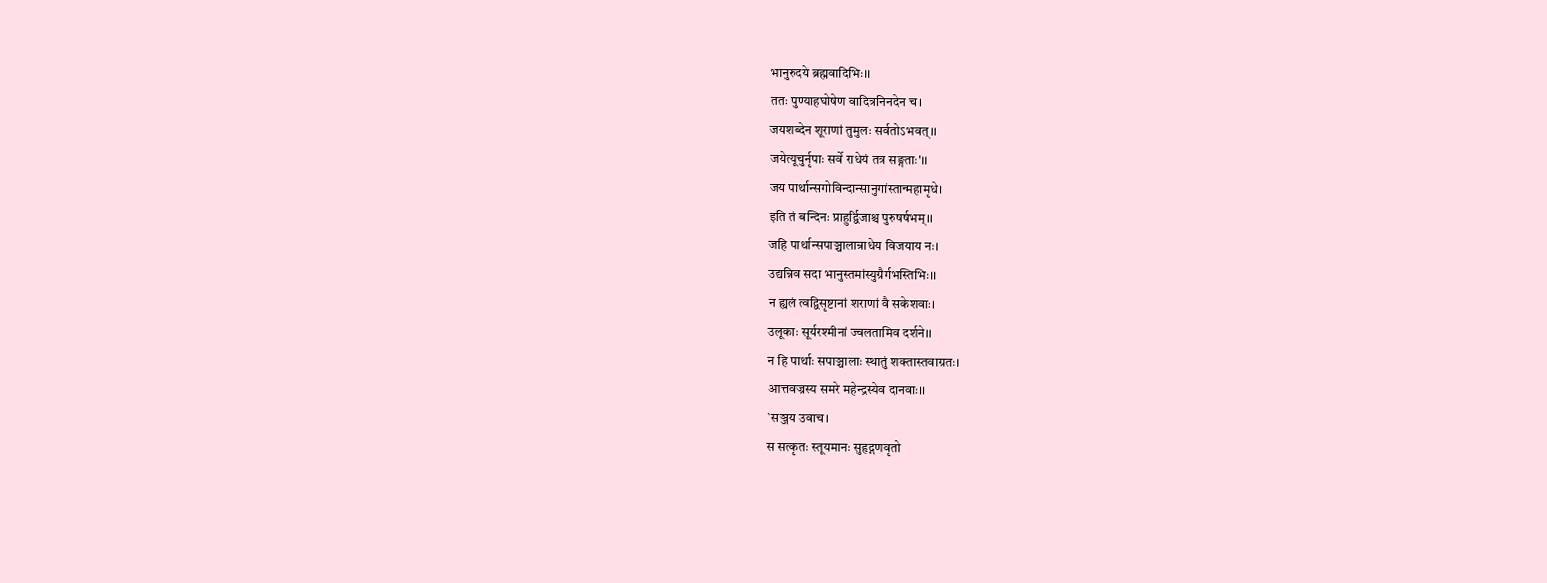भानुरुदये ब्रह्मवादिभिः।।
ततः पुण्याहघोषेण वादित्रनिनदेन च।
जयशब्देन शूराणां तुमुलः सर्वतोऽभवत्।।
जयेत्यूचुर्नृपाः सर्वे राधेयं तत्र सङ्गताः'।।
जय पार्थान्सगोविन्दान्सानुगांस्तान्महामृधे।
इति तं बन्दिनः प्राहुर्द्विजाश्च पुरुषर्षभम्।।
जहि पार्थान्सपाञ्चालान्राधेय विजयाय नः।
उद्यन्निव सदा भानुस्तमांस्युग्रैर्गभस्तिभिः।।
न ह्यलं त्वद्विसृष्टानां शराणां वै सकेशवाः।
उलूकाः सूर्यरश्मीनां ज्वलतामिव दर्शने।।
न हि पार्थाः सपाञ्चालाः स्थातुं शक्तास्तवाग्रतः।
आत्तवज्रस्य समरे महेन्द्रस्येव दानवाः।।
`सञ्जय उवाच।
स सत्कृतः स्तूयमानः सुहृद्गणवृतो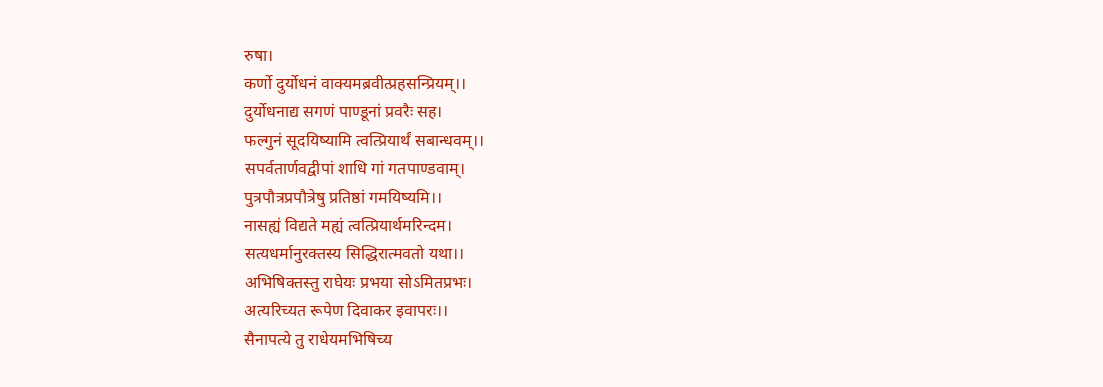रुषा।
कर्णो दुर्योधनं वाक्यमब्रवीत्प्रहसन्प्रियम्।।
दुर्योधनाद्य सगणं पाण्डूनां प्रवरैः सह।
फल्गुनं सूदयिष्यामि त्वत्प्रियार्थं सबान्धवम्।।
सपर्वतार्णवद्वीपां शाधि गां गतपाण्डवाम्।
पुत्रपौत्रप्रपौत्रेषु प्रतिष्ठां गमयिष्यमि।।
नासह्यं विद्यते मह्यं त्वत्प्रियार्थमरिन्दम।
सत्यधर्मानुरक्तस्य सिद्धिरात्मवतो यथा।।
अभिषिक्तस्तु राघेयः प्रभया सोऽमितप्रभः।
अत्यरिच्यत रूपेण दिवाकर इवापरः।।
सैनापत्ये तु राधेयमभिषिच्य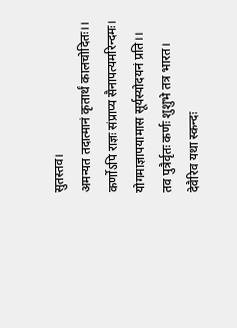सुतस्तव।
अमन्यत तदात्मानं कृतार्थं कालचोदितः।।
कर्णोऽपि राज्ञः संप्राप्य सैनापत्यमरिन्दमः।
योगमाज्ञापयामास सूर्यस्योदयनं प्रति।।
तव पुत्रैर्वृतः कर्णः शुशुभे तत्र भारत।
देवैरिव यथा स्कन्दः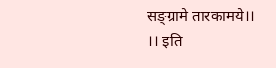सङ्ग्रामे तारकामये।।
।। इति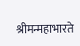श्रीमन्महाभारते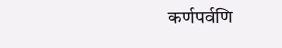कर्णपर्वणि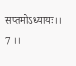सप्तमोऽध्यायः।। 7 ।।